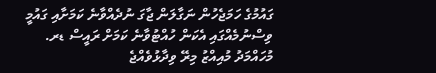ގައުމުގެ ހަމަޖެހުން ނަގާލަން ޖާގަ ނުދެއްވާނެ ކަމަށާއި ގައުމީ ވިސްނުމެއްގައި އެކަން ހުއްޓުވާނެ ކަމަށް ރައީސް ޑރ. މުހައްމަދު މުއިއްޒު މިރޭ ވިދާޅުވެއްޖެ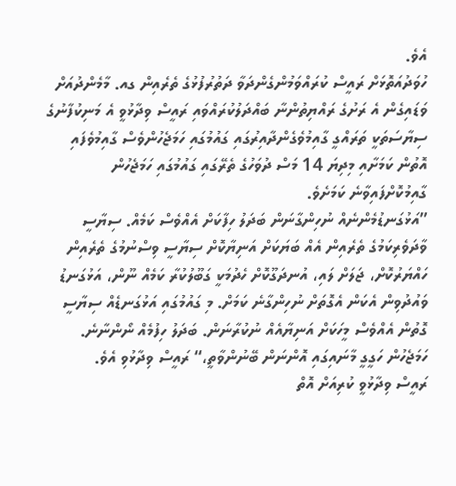އެވެ.
ހުވަދުއަތޮޅަށް ރައީސް ކުރައްވަމުންގެންދަވާ ދަތުރުފުޅުގެ ތެރެއިން ގއ. މާމެންދުއަށް ވަޑައިގެން އެ ރަށުގެ ރައްޔިތުންނާ ބައްދަލުކުރައްވައި ރައީސް ވިދާޅުވީ އެ މަނިކުފާނުގެ ސިޔާސަތަކީ ތަރައްގީ ގާއިމުވެގެންދާއިރުގައި ގައުމުގައި ހަމަޖެހުންވެސް ގާއިމުވެފައި އޮތުން ކަމަށާއި މިދިޔަ 14 މަސް ދުވަހުގެ ތެރޭގައި ގައުމުގައި ހަމަޖެހުން ގާއިމުކޮށްފައިވާނެ ކަމަށެވެ.
”އަޅުގަނޑުމެންނެއް ނުހިންގާނަން ބަދަލު ހިފާކަށް އެއްވެސް ކަމެއް. ސިޔާސީ ވާދަވެރިކަމުގެ ތެރެއިން އެއް ބަޔަކަށް އަނިޔާކޮށް ސިޔާސީ ވިސްނުމުގެ ތެރެއިން ހައްޔަރުކޮށް، ޖަލަށް ލައި، އުނދަގޫކޮށް ހެދުމަކީ ގަބޫލުކުރާ ކަމެއް ނޫން، އަޅުގަނޑު ވައުދުވިން އެކަން އެގޮތަށް ނުހިންގާނެ ކަމަށް. މި ގައުމުގައި އަޅުގަނޑެއް ސިޔާސީ ގޮތުން އެއްވެސް މީހަކަށް އަނިޔާއެއް ނުކުރާނަން. ބަދަލު ހިފުމެއް ނޯންނާނެ. ހަމަޖެހުން ހަގީގީ މާނައިގައި އޮންނަން ބޭނުންވާތީ،“ ރައީސް ވިދާޅުވި އެވެ.
ރައީސް ވިދާޅުވީ ކުރިއަށް އޮތް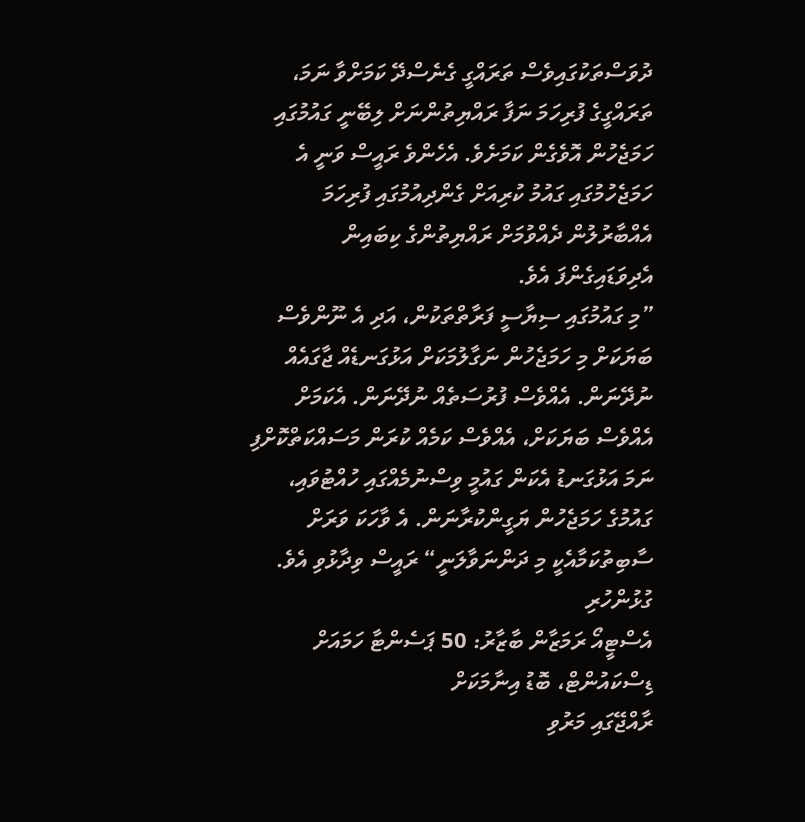ދުވަސްތަކުގައިވެސް ތަރައްގީ ގެނެސްދޭ ކަމަށްވާ ނަމަ، ތަރައްގީގެ ފުރިހަމަ ނަފާ ރައްޔިތުންނަށް ލިބޭނީ ގައުމުގައި ހަމަޖެހުން އޮވެގެން ކަމަށެވެ. އެހެންވެ ރައީސް ވަނީ އެ ހަމަޖެހުމުގައި ގައުމު ކުރިއަށް ގެންދިއުމުގައި ފުރިހަމަ އެއްބާރުލުން ދެއްވުމަށް ރައްޔިތުންގެ ކިބައިން އެދިވަޑައިގެންފަ އެވެ.
”މި ގައުމުގައި ސިޔާސީ ފަރާތްތަކުން، އަދި އެ ނޫންވެސް ބަޔަކަށް މި ހަމަޖެހުން ނަގާލުމަކަށް އަޅުގަނޑެއް ޖާގައެއް ނުދޭނަން. އެއްވެސް ފުރުސަތެއް ނުދޭނަން. އެކަމަށް އެއްވެސް ބަޔަކަށް، އެއްވެސް ކަމެއް ކުރަން މަސައްކަތްކޮށްފި ނަމަ އަޅުގަނޑު އެކަން ގައުމީ ވިސްނުމެއްގައި ހުއްޓުވައި، ގައުމުގެ ހަމަޖެހުން ޔަގީންކުރާނަން. އެ ވާހަކަ ވަރަށް ސާބިތުކަމާއެކީ މި ދަންނަވާލަނީ“ ރައީސް ވިދާޅުވި އެވެ.
ގުޅުންހުރި
އެސްޓީއޯ ރަމަޒާން ބާޒާރު: 50 ޕަސެންޓާ ހަމައަށް ޑިސްކައުންޓް، ބޮޑު އިނާމަކަށް
ރާއްޖޭގައި މަރުވި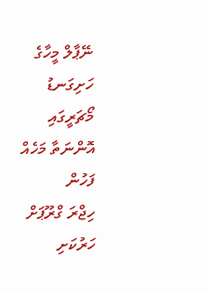ނޭޕާލް މީހާގެ ހަށިގަނޑު މޯޗަރީގައި އޮންނަތާ މަހެއް ފަހުން
ހިޖްރަ ގްރޫޕަށް ހަރުކަށި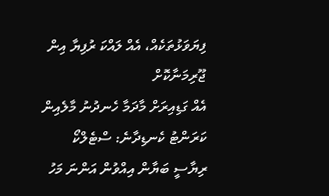ފިޔަވަޅުތަކެއް، އެއް ލައްކަ ރުފިޔާ އިން ޖޫރިމަނާކޮށް
އެއް ގަޑިއިރަށް މާދަމާ ހެނދުނު މާލެއިން ކަރަންޓު ކެނޑިދާނެ: ސްޓެލްކޯ
ރިޔާސީ ބަޔާން އިއްވުން އަންނަ މަހު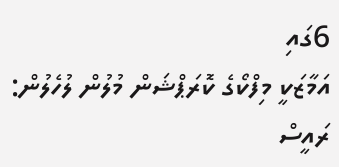6ގައި
އަމާޒަކީ މިފްކޯގެ ކޮރަޕްޝަން މުލުން ލުހެލުން: ރައީސް